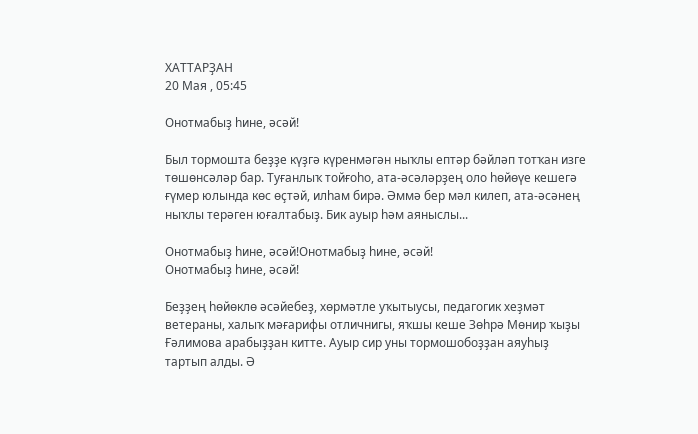ХАТТАРҘАН
20 Мая , 05:45

Онотмабыҙ һине, әсәй!

Был тормошта беҙҙе күҙгә күренмәгән ныҡлы ептәр бәйләп тотҡан изге төшөнсәләр бар. Туғанлыҡ тойғоһо, ата-әсәләрҙең оло һөйөүе кешегә ғүмер юлында көс өҫтәй, илһам бирә. Әммә бер мәл килеп, ата-әсәнең ныҡлы терәген юғалтабыҙ. Бик ауыр һәм аяныслы...

Онотмабыҙ һине, әсәй!Онотмабыҙ һине, әсәй!
Онотмабыҙ һине, әсәй!

Беҙҙең һөйөклө әсәйебеҙ, хөрмәтле уҡытыусы, педагогик хеҙмәт ветераны, халыҡ мәғарифы отличнигы, яҡшы кеше Зөһрә Мөнир ҡыҙы Ғәлимова арабыҙҙан китте. Ауыр сир уны тормошобоҙҙан аяуһыҙ тартып алды. Ә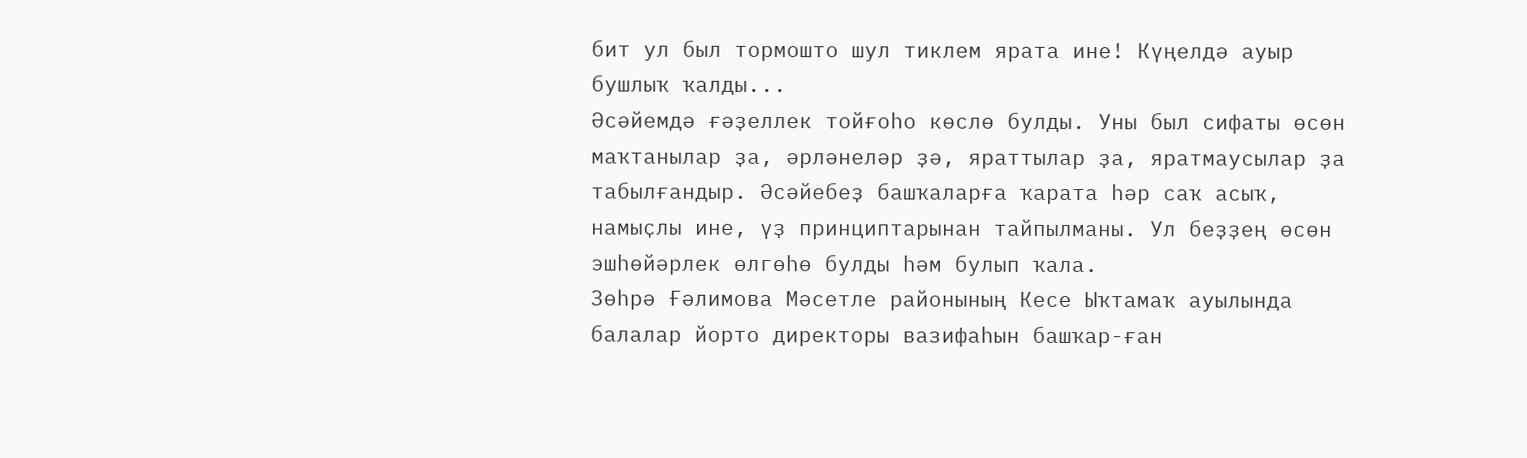бит ул был тормошто шул тиклем ярата ине! Күңелдә ауыр бушлыҡ ҡалды...
Әсәйемдә ғәҙеллек тойғоһо көслө булды. Уны был сифаты өсөн маҡтанылар ҙа, әрләнеләр ҙә, яраттылар ҙа, яратмаусылар ҙа табылғандыр. Әсәйебеҙ башҡаларға ҡарата һәр саҡ асыҡ, намыҫлы ине, үҙ принциптарынан тайпылманы. Ул беҙҙең өсөн эшһөйәрлек өлгөһө булды һәм булып ҡала.
Зөһрә Ғәлимова Мәсетле районының Кесе Ыҡтамаҡ ауылында балалар йорто директоры вазифаһын башҡар-ған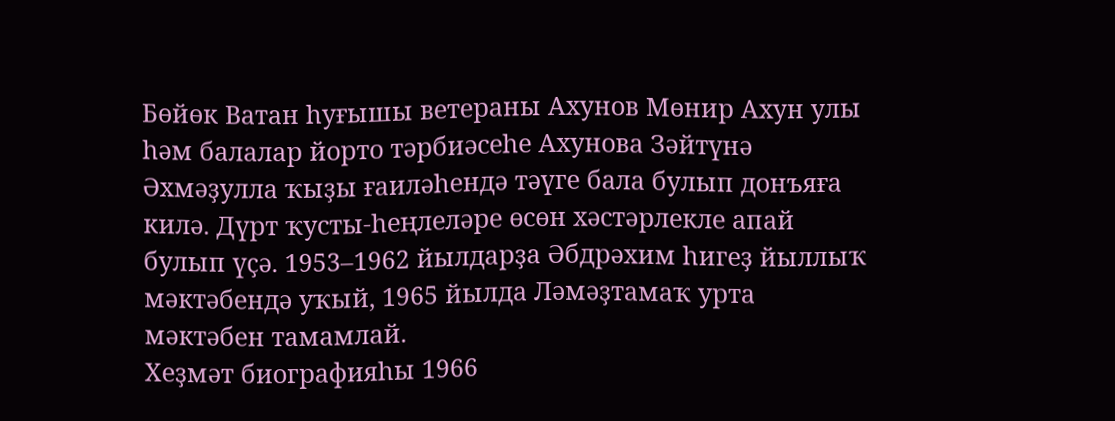Бөйөк Ватан һуғышы ветераны Ахунов Мөнир Ахун улы һәм балалар йорто тәрбиәсеһе Ахунова Зәйтүнә Әхмәҙулла ҡыҙы ғаиләһендә тәүге бала булып донъяға килә. Дүрт ҡусты-һеңлеләре өсөн хәстәрлекле апай булып үҫә. 1953–1962 йылдарҙа Әбдрәхим һигеҙ йыллыҡ мәктәбендә уҡый, 1965 йылда Ләмәҙтамаҡ урта мәктәбен тамамлай.
Хеҙмәт биографияһы 1966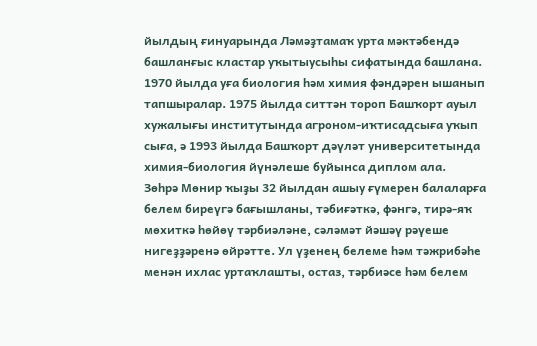йылдың ғинуарында Ләмәҙтамаҡ урта мәктәбендә башланғыс кластар уҡытыусыһы сифатында башлана. 1970 йылда уға биология һәм химия фәндәрен ышанып тапшыралар. 1975 йылда ситтән тороп Башҡорт ауыл хужалығы институтында агроном-иҡтисадсыға уҡып сыға, ә 1993 йылда Башҡорт дәүләт университетында химия-биология йүнәлеше буйынса диплом ала.
Зөһрә Мөнир ҡыҙы 32 йылдан ашыу ғүмерен балаларға белем биреүгә бағышланы, тәбиғәткә, фәнгә, тирә-яҡ мөхиткә һөйөү тәрбиәләне, сәләмәт йәшәү рәүеше нигеҙҙәренә өйрәтте. Ул үҙенең белеме һәм тәжрибәһе менән ихлас уртаҡлашты, остаз, тәрбиәсе һәм белем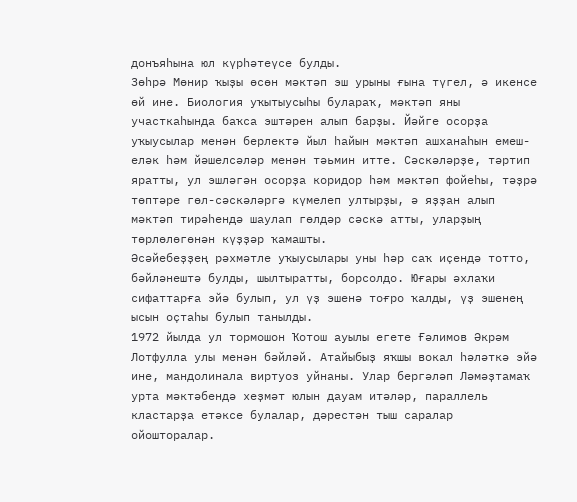донъяһына юл күрһәтеүсе булды.
Зөһрә Мөнир ҡыҙы өсөн мәктәп эш урыны ғына түгел, ә икенсе өй ине. Биология уҡытыусыһы булараҡ, мәктәп яны участкаһында баҡса эштәрен алып барҙы. Йәйге осорҙа уҡыусылар менән берлектә йыл һайын мәктәп ашханаһын емеш-еләк һәм йәшелсәләр менән тәьмин итте. Сәскәләрҙе, тәртип яратты, ул эшләгән осорҙа коридор һәм мәктәп фойеһы, тәҙрә төптәре гөл-сәскәләргә күмелеп ултырҙы, ә яҙҙан алып мәктәп тирәһендә шаулап гөлдәр сәскә атты, уларҙың төрлөлөгөнән күҙҙәр ҡамашты.
Әсәйебеҙҙең рәхмәтле уҡыусылары уны һәр саҡ иҫендә тотто, бәйләнештә булды, шылтыратты, борсолдо. Юғары әхлаҡи сифаттарға эйә булып, ул үҙ эшенә тоғро ҡалды, үҙ эшенең ысын оҫтаһы булып танылды.
1972 йылда ул тормошон Ҡотош ауылы егете Ғәлимов Әкрәм Лотфулла улы менән бәйләй. Атайыбыҙ яҡшы вокал һәләткә эйә ине, мандолинала виртуоз уйнаны. Улар бергәләп Ләмәҙтамаҡ урта мәктәбендә хеҙмәт юлын дауам итәләр, параллель кластарҙа етәксе булалар, дәрестән тыш саралар ойошторалар.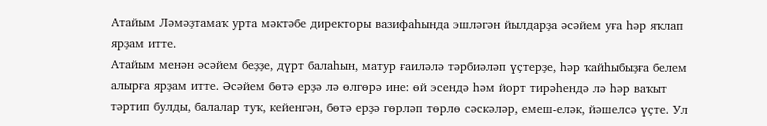Атайым Ләмәҙтамаҡ урта мәктәбе директоры вазифаһында эшләгән йылдарҙа әсәйем уға һәр яҡлап ярҙам итте.
Атайым менән әсәйем беҙҙе, дүрт балаһын, матур ғаиләлә тәрбиәләп үҫтерҙе, һәр ҡайһыбыҙға белем алырға ярҙам итте. Әсәйем бөтә ерҙә лә өлгөрә ине: өй эсендә һәм йорт тирәһендә лә һәр ваҡыт тәртип булды, балалар туҡ, кейенгән, бөтә ерҙә гөрләп төрлө сәскәләр, емеш-еләк, йәшелсә үҫте. Ул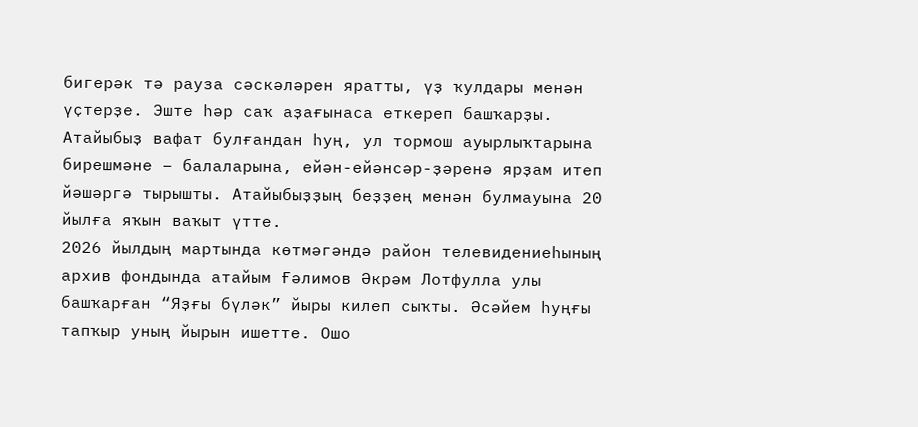бигерәк тә рауза сәскәләрен яратты, үҙ ҡулдары менән үҫтерҙе. Эште һәр саҡ аҙағынаса еткереп башҡарҙы. Атайыбыҙ вафат булғандан һуң, ул тормош ауырлыҡтарына бирешмәне – балаларына, ейән-ейәнсәр-ҙәренә ярҙам итеп йәшәргә тырышты. Атайыбыҙҙың беҙҙең менән булмауына 20 йылға яҡын ваҡыт үтте.
2026 йылдың мартында көтмәгәндә район телевидениеһының архив фондында атайым Ғәлимов Әкрәм Лотфулла улы башҡарған “Яҙғы бүләк” йыры килеп сыҡты. Әсәйем һуңғы тапҡыр уның йырын ишетте. Ошо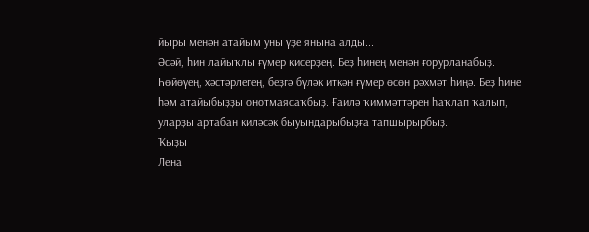йыры менән атайым уны үҙе янына алды...
Әсәй, һин лайыҡлы ғүмер кисерҙең. Беҙ һинең менән ғорурланабыҙ. Һөйөүең, хәстәрлегең, беҙгә бүләк иткән ғүмер өсөн рәхмәт һиңә. Беҙ һине һәм атайыбыҙҙы онотмаясаҡбыҙ. Ғаилә ҡиммәттәрен һаҡлап ҡалып, уларҙы артабан киләсәк быуындарыбыҙға тапшырырбыҙ.
Ҡыҙы
Лена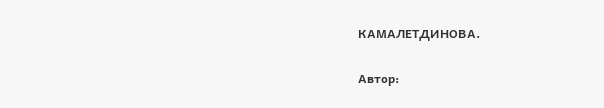КАМАЛЕТДИНОВА.

Автор: